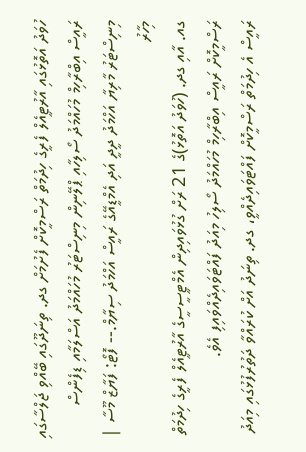ހުވަދު އަތޮޅުގައި އާރުޓީއެލް ފެރީގެ ހިދުމަތް ރަސްމީކޮށް ފެށުމަށް ގދ. ތިނަދޫގައި ބޭއްވި ޖަލްސާގައި ރައީސް އިބްރާހިމް މުހައްމަދު ސޯލިހާއި ޕްލޭނިން މިނިސްޓަރު މުހައްމަދު އަސްލަމާއި ޑިފެންސް މިނިސްޓަރު މާރިޔާ އަހްމަދު ދީދީ އަދި އެމްޑީއޭގެ ރައީސް އަހްމަދު ސިޔާމް.-- ފޮޓޯ: ފަޔާޒް މޫސާ | މިހާރު
ގއ. އާއި ގދ. (ހުވަދު އަތޮޅު)ގެ 21 ރަށް ގުޅުވައިދިން އެމްޓީސީސީގެ އާރުޓީއެލް ފެރީގެ ހިދުމަތް ރަސްމީކޮށް ރައީސް އިބްރާހިމް މުހައްމަދު ސޯލިހު މިއަދު ފައްޓަވައިދެއްވައިފި އެވެ.
ރައީސް އެ ހިދުމަތް ރަސްމީކޮށް ފައްޓަވައިދެއްވީ، ގދ. ތިނަދު އަށް ކުރައްވާ ދަތުރުފުޅުގައި މިއަދު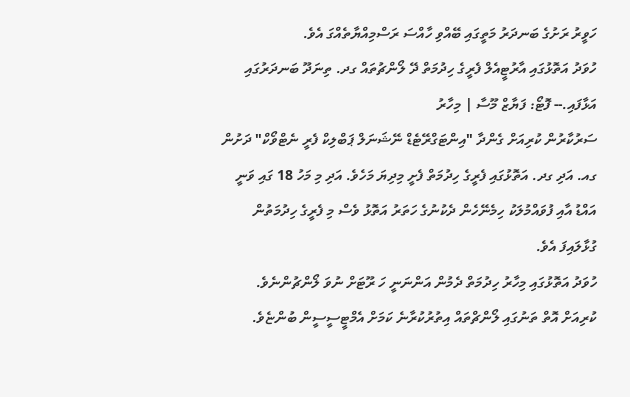ހަވީރު ރަށުގެ ބަނދަރު މަތީގައި ބޭއްވި ހާއްސަ ރަސްމިއްޔާތެއްގަ އެވެ.
ހުވަދު އަތޮޅުގައި އާރުޓީއެލް ފެރީގެ ހިދުމަތް ދޭ ލޯންޗުތައް ގދ. ތިނަދޫ ބަނދަރުގައި އަޅާފައި.-- ފޮޓޯ: ފަޔާޒް މޫސާ | މިހާރު
ސަރުކާރުން ކުރިއަށް ގެންދާ "އިންޓަގްރޭޓެޑް ނޭޝަނަލް ޕަބްލިކް ފެރީ ނެޓްވޯކް" ދަށުން ގއ. އަދި ގދ. އަތޮޅުގައި ފެރީގެ ހިދުމަތް ފެށީ މިދިޔަ މަހެވެ. އަދި މި މަހު 18 ގައި ވަނީ އައްޑު އާއި ފުވައްމުލަކު ހިމެނޭހެން ދެކުނުގެ ހަތަރު އަތޮޅު ވެސް މި ފެރީގެ ހިދުމަތުން ގުޅާލައިފަ އެވެ.
ހުވަދު އަތޮޅުގައި މިހާރު ހިދުމަތް ދެމުން އަންނަނީ ހަ ރޫޓަށް ނުވަ ލޯންޗުންނެވެ. ކުރިއަށް އޮތް ތަނުގައި ލޯންޗްތައް އިތުރުކުރާނެ ކަމަށް އެމްޓީސީސީން ބުންޏެވެ.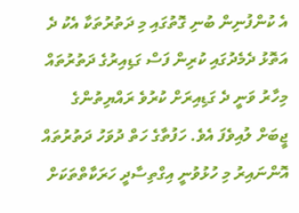އެ ކުންފުނިން ބުނި ގޮތުގައި މި ދަތުރުތަކާ އެކު ދެ އަތޮޅު ދެމެދުގައި ކުރިން ފަސް ގަޑިއިރުގެ ދަތުރުތައް މިހާރު ވަނީ ދެ ގަޑިއިރަށް ކުރުވެ ރައްޔިތުންގެ ޖީބަށް ލުއިވެފަ އެވެ. ހަފުތާގެ ހަތް ދުވަހު ދަތުރުތައް އޮންނައިރު މި ހުޅުވުނީ އިގްތިސާދީ ހަރަކާތްތަކަށް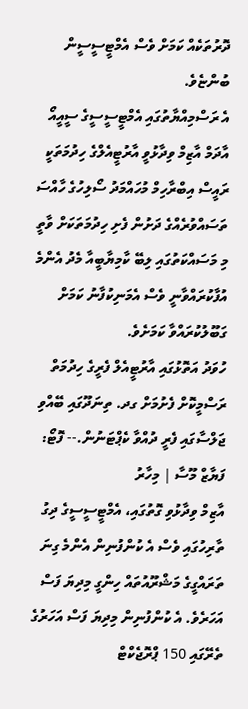ދޮރުތަކެއް ކަމަށް ވެސް އެމްޓީސީސީން ބުންޏެވެ.
އެ ރަސްމިއްޔާތުގައި އެމްޓީސީސީގެ ސީއީއޯ އާދަމް އާޒިމް ވިދާޅުވީ އާރުޓީއެލްގެ ހިދުމަތަކީ ރައީސް އިބްރާހިމް މުހައްމަދު ސޯލިހުގެ ހާއްސަ ތަސައްވުރެއްގެ ދަށުން ފެށި ހިދުމަތަކަށް ވާތީ މި މަސައްކަތުގައި ލިބޭ ކާމިޔާބީއާ މެދު އެންމެ އުފާކުރައްވާނީ ވެސް އެމަނިކުފާނު ކަމަށް ގަބޫލުކުރައްވާ ކަމަށެވެ.
ހުވަދު އަތޮޅުގައި އާރުޓީއެލް ފެރީގެ ހިދުމަތް ރަސްމީކޮށް ފެށުމަށް ގދ. ތިނަދޫގައި ބޭއްވި ޖަލްސާގައި ފެރީ ދުއްވާ ކެޕްޓަނުން.-- ފޮޓޯ: ފަޔާޒް މޫސާ | މިހާރު
އާޒިމް ވިދާޅުވި ގޮތުގައި، އެމްޓީސީސީގެ ދިގު ތާރިހުގައި ވެސް އެ ކުންފުނިން އެންމެ ގިނަ ތަރައްގީގެ މަޝްރޫއުތައް ހިންގީ މިދިޔަ ފަސް އަހަރެވެ. އެ ކުންފުނިން މިދިޔަ ފަސް އަހަރުގެ ތެރޭގައި 150 ޕްރޮޖެކްޓް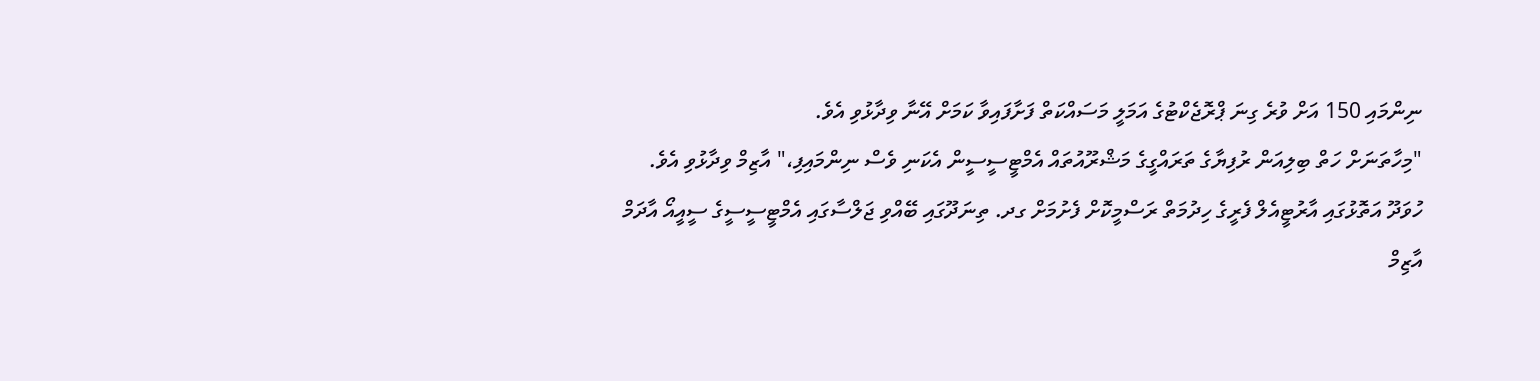ނިންމައި 150 އަށް ވުރެ ގިނަ ޕްރޮޖެކްޓުގެ އަމަލީ މަސައްކަތް ފަށާފައިވާ ކަމަށް އޭނާ ވިދާޅުވި އެވެ.
"މިހާތަނަށް ހަތް ބިލިއަން ރުފިޔާގެ ތަރައްގީގެ މަޝްރޫއުތައް އެމްޓީސީސީން އެކަނި ވެސް ނިންމައިފި،" އާޒިމް ވިދާޅުވި އެވެ.
ހުވަދޫ އަތޮޅުގައި އާރުޓީއެލް ފެރީގެ ހިދުމަތް ރަސްމީކޮށް ފެށުމަށް ގދ. ތިނަދޫގައި ބޭއްވި ޖަލްސާގައި އެމްޓީސީސީގެ ސީއީއޯ އާދަމް އާޒިމް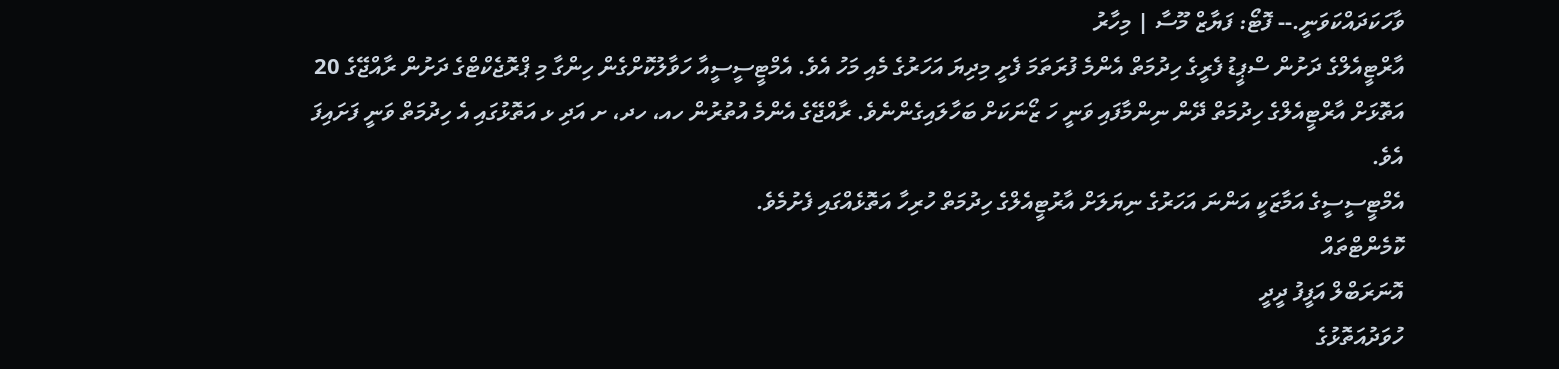ވާހަކަދައްކަވަނީ.-- ފޮޓޯ: ފަޔާޒް މޫސާ | މިހާރު
އާރްޓީއެލްގެ ދަށުން ސްޕީޑު ފެރީގެ ހިދުމަތް އެންމެ ފުރަތަމަ ފެށީ މިދިޔަ އަހަރުގެ މެއި މަހު އެވެ. އެމްޓީސީސީއާ ހަވާލުކޮށްގެން ހިންގާ މި ޕްރޮޖެކްޓްގެ ދަށުން ރާއްޖޭގެ 20 އަތޮޅަށް އާރްޓީއެލްގެ ހިދުމަތް ދޭން ނިންމާފައި ވަނީ ހަ ޒޯނަކަށް ބަހާލައިގެންނެވެ. ރާއްޖޭގެ އެންމެ އުތުރުން ހއ، ހދ، ށ އަދި ޅ އަތޮޅުގައި އެ ހިދުމަތް ވަނީ ފަށައިފަ އެވެ.
އެމްޓީސީސީގެ އަމާޒަކީ އަންނަ އަހަރުގެ ނިޔަލަށް އާރުޓީއެލްގެ ހިދުމަތް ހުރިހާ އަތޮޅެއްގައި ފެށުމެވެ.
ކޮމެންޓްތައް
އޮނަރަބްލް އަފީފު ދީދީ
ހުވަދުއަތޮޅުގެ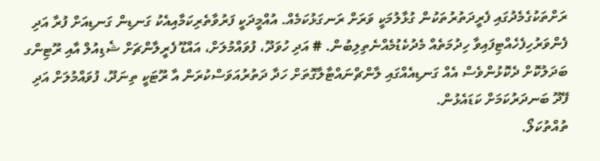ރަށްތަކުގެމެދުގައި ފެރީދަތުރުތަކުން ގުޅާލުމަކީ ވަރަށް ރަނގަޅުކަމެއް. އުއްމީދަކީ ފަރުވާތެރިކަމާއިއެކު ގަނޑިން ގަނޑިއަށް ފުރާ އަދި ފެންވަރުހިފެހެއްޓިފައިވާ ހިދުމަތެއް މެދުކެޑުމެއްނެތިލިބުން. # އަދި ހުވަދޫ، ފުވައްމުލަށް، އައްޑޫ ފެރީލާންޗަށް ޝެޑިއުލް އާއި ރޫޓިންގ ބަދަލުކޮށް ދެކޮޅުންވެސް އެއް ގަނޑިއެއްގައި ލާންޗްނައްޓާލާގޮތަށް ހަދާ ދަތުރުއަވަސްކުރަން އާ ރޫޓަކީ ތިނަދޫ، ފުވައްމުލަށް އަދި ފޭދޫ ބަނދަރުކަމަށް ކަޑައެޅުން.
ތުއްތުކަލޯ.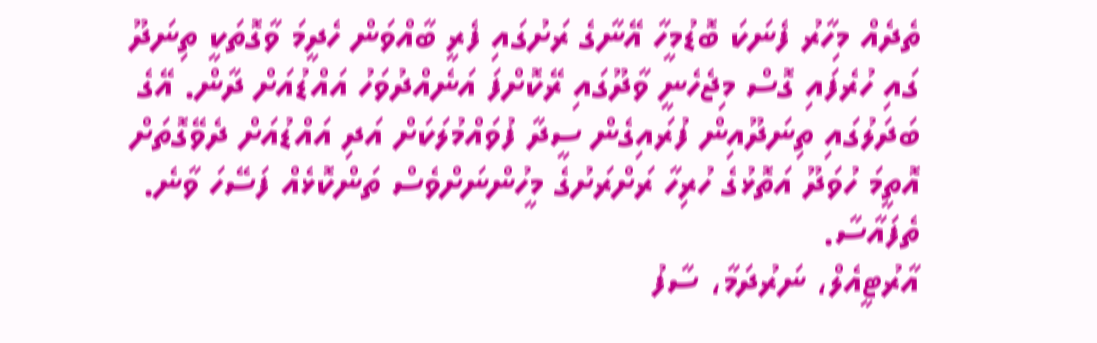ތެދެއް މިހާރު ފެނަކަ ބޮޑުމީހާ އޭނާގެ ރަށުގައި ފެރީ ބާއްވަން ހެދީމަ ވާގޮތަކީ ތިނަދޫ ގައި ހުރެފައި ގޮސް މިޖެހެނީ ވާދޫގައި ރޭކޮށްފަ އަނެއްދުވަހު އައްޑުއަށް ދާން. އޭގެ ބަދަލުގައި ތިނަދޫއިން ފުރައިގެން ސީދާ ފުވައްމުލަކަށް އަދި އައްޑުއަށް ދެވޭގޮތަށް އޮތީމަ ހުވަދޫ އަތޮޅުގެ ހުރިހާ ރަށްރަށުގެ މީހުންނަށްވެސް ތަންކޮޅެއް ފަސޭހަ ވާނެ.
ތެފައާސާ.
އާރުޓީއެލް، ނަރުދަމާ، ސާފު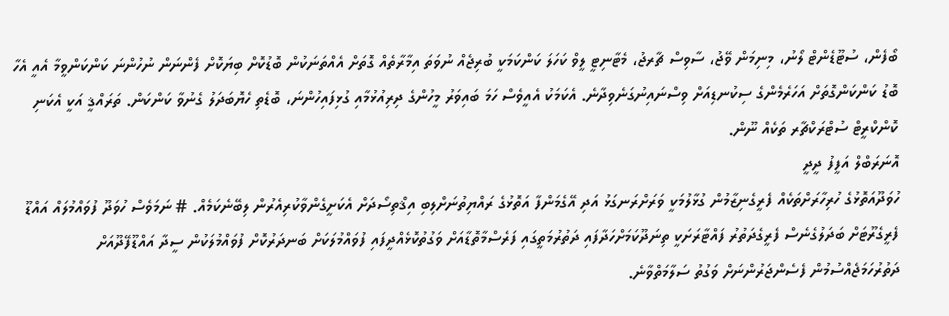ބޯފެން، ސުޓޫޑެންޓް ލޯނު، މިނިމަން ވޭޖު، ސާވިސް ޗާރޖު، މެޓާނިޓީ ލީވް ކަހަލަ ކަންކަމަކީ ބުރިޖެއް ނުވަތަ އިމާރާތެއް ގޮތަށް އެއްތަނަކުން ބޮޑުކޮށް ބިޔަކޮށް ފެންނަން ނުހުންނަ ކަންކަންވީމާ އެއީ އެހާ ބޮޑު ކަންކަންގޮތަށް އަހަރެމެންގެ ސިކުނޑިއަށް ވިސްނައިނުގަނެވިދާނެ. އެކަމަކު އެއީވެސް ހަމަ ބައިވަރު މީހުންގެ ދިރިއުޅުމާއި ގުޅިފައިހުންނަ، ބޮޑެތި ހެޔޮބަދަލު ގެނުވާ ކަންކަން. ތަރައްޤީ އަކީ އެކަނި ކޮންކްރީޓް ސުޓްރަކްޗާރ ތަކެއް ނޫން.
އޮނަރަބްލް އަފީފު ދީދީ
ހުވަދޫއަތޮޅުގެ ހުރިހާރަށްތަކެއް ފެރީގެނިޒާމުން ގުޅާލުމަކީ ވަރަށްރަނގަޅު އަދި އޭގެމަންފާ އަތޮޅުގެ ރައްޔިތުނަށްލިބި އިޤްތިސޯދަށް އެކަށީގެންވާކުރިއެރުން ލިބޭނެކަމެއް. # ނަމަވެސް ހުވަދޫ ފުވައްމުލައް އައްޑޫ ފެރީގެރޫޓަށް ބަދަލުގެނެސް ފެރީގެދަތުރު ފައްޓާރަށަކީ ތިނަދޫކަމަށްހަދާފައި ދަތުރުމަތީގައި ފަރެސްމާތޮޑާއަށް ވަގުތުކޮޅެއްދީފައި ފުވައްމުލަކަށް ބަނދަރުކޮށް ފުވައްމުލަކުން ސީދާ އައްޑޫފޭދޫއަށް ދަތުރުހަމަޖެއްސުމުން ފެސެންޖަރުންނަށް ވަގުތު ސަލާމަތްވާނެ.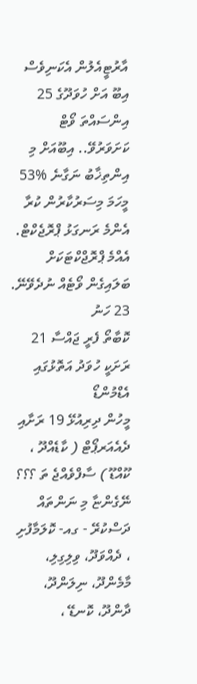އާރުޓީއެލުން އެކަނިވެސް އިބޫ އަށް ހުވަދޫގެ 25 އިންސައްތަ ވޯޓް ކަށަވަރުވޭ.. އިބޫއަށް މި އިންތިޚާބު ނަގާނެ %53
މީހަމަ މިސަރުކާރުން ކުރާ އެންމެ ރަނގަޅު ޕްރޮޖެކްޓް. އެއްމެ ޕްރޮޖްކްޓަކަށް ބަލައިގެން ވޯޓެއް ނުދެވޭނޭ.
23 ހަނު
ކޮބާތޯ ފެރީ ޖައްސާ 21 ރަށަކީ ހުވަދު އަތޮޅުގައި
އެޑްމުންޑޯ
މީހުން ދިރިއުޅޭ 19 ރަށާއި ދެއެއަރޕޯޓް ( ކާޑެއްދޫ ، ކޫއްޑޫ ) ސާފްވެއްޖެ ތަ ؟؟؟ ނޭގެންޏާ މި ނަންތައް ދަސްކުރޭ - ގއ- ކޮލަމާފުށި ، ދެއްވަދޫ، ވިލިގިލި، މާމެންދޫ، ނިލަންދޫ، ދާންދޫ، ކޮނޑޭ ،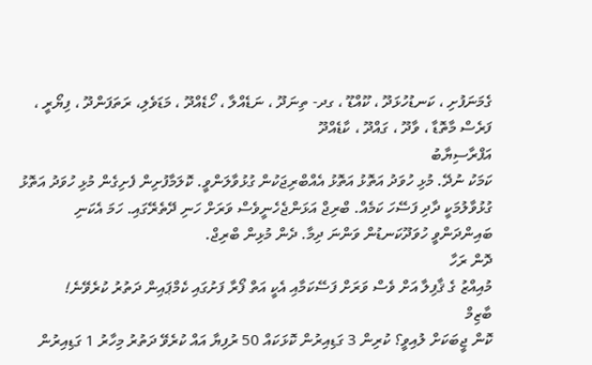ގެމަނަފުށި ، ކަނޑުހުޅަދޫ ، ކޫއްޑޫ ، ގދ- ތިނަދޫ ، ނަޑެއްލާ ، ހޯޑެއްދޫ ، މަޑަވެލި، ރަތަފަންދޫ ، ފިޔޯރީ ، ފަރެސް މާތޮޑާ ، ވާދޫ ، ގައްދޫ ، ކާޑެއްދޫ
އަފްރާސިޔާބު
ކަމަކު ނުދޭ. މުޅި ހުވަދު އަތޮޅު އަތޮޅު އެއްބްރިޖަކުން ގުޅުވާލަންވީ. ކޮލަމާފުށިން ފެށިގެން މުޅި ހުވަދު އަތޮޅު ގުޅުވާލުމަކީ ދާދި ފަސޭހަ ކަމެއް. ބްރިޖް އަޅަންޖެހެނީވެސް ވަރަށް ހަނި ދޭތެރޭގައި. ހަމަ އެކަނި ބައިންދަންވީ ހުވަދޫކަނޑުން ވަންނަ ދިމާ. ދެން މުޅިން ބްރިޖް.
ދޮން ރަހާ
މުއިއްޒު ގެ ޤާފިލާ އަށް ވެސް ވަރަށް ފަސޭކަމާއި އެކީ އަތް ފޯރާ ފަށުގައި ކެމްޕައިން ދަތުރު ކުރެވޭނެ!
ބާޒިމް
ކޮން ޖީބަކަށް ލުއިވީ؟ ކުރިން 3 ގަޑިއިރުން ކޮޅަކައް 50 ރުފިޔާ އައް ކުރެވޭ ދަތުރު މިހާރު 1 ގަޑިއިރުން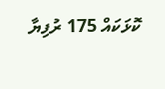ކޮޅަކައް 175 ރުފިޔާ